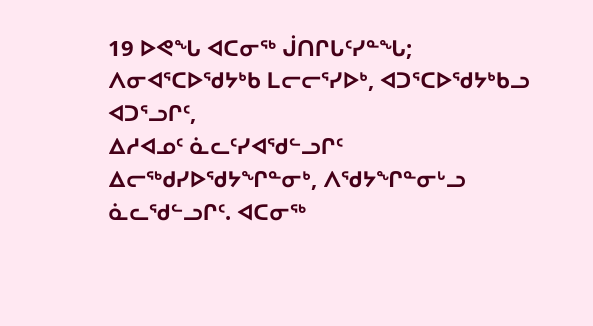19 ᐅᕙᖓ ᐊᑕᓂᖅ ᒎᑎᒋᒐᑦᓯᓐᖓ; ᐱᓂᐊᕐᑕᐅᖁᔭᒃᑲ ᒪᓕᓕᕐᓯᐅᒃ, ᐊᑐᕐᑕᐅᖁᔭᒃᑲᓗ ᐊᑐᕐᓗᒋᑦ,
ᐃᓱᐊᓄᑦ ᓈᓚᑦᓯᐊᖁᓪᓗᒋᑦ ᐃᓕᖅᑯᓯᐅᖁᔭᖏᓐᓂᒃ, ᐱᖁᔭᖏᓐᓂᒡᓗ ᓈᓚᖁᓪᓗᒋᑦ. ᐊᑕᓂᖅ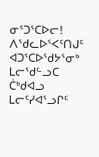ᓂᕐᑐᕐᑕᐅᓕ!
ᐱᖁᓚᐅᕐᐸᑦᑎᒍᑦ ᐊᑐᕐᑕᐅᖁᔭᕐᓂᒃ ᒪᓕᖁᓪᓗᑕ ᑖᒃᑯᐊᓗ ᒪᓕᑦᓯᐊᕐᓗᒋᑦ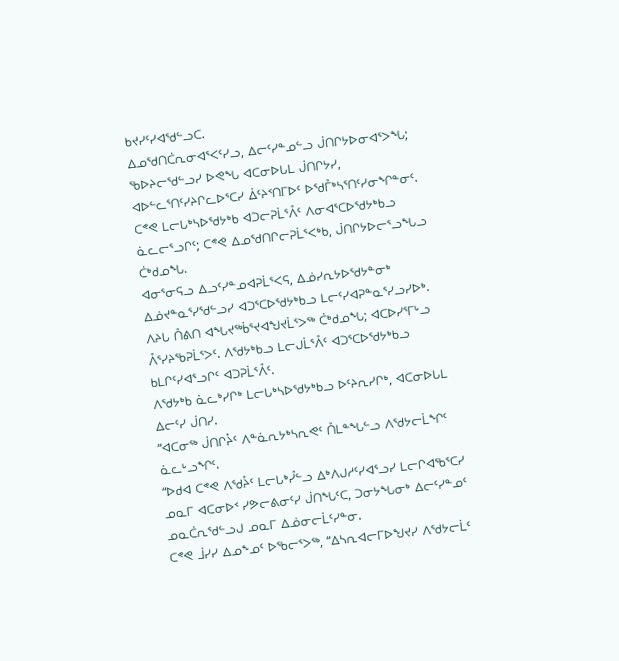ᑲᔪᓯᑦᓯᐊᖁᓪᓗᑕ.
ᐃᓄᖁᑎᑖᕆᓂᐊᕐᐸᑦᓯᓗ, ᐃᓕᑦᓯᓐᓄᓪᓗ ᒎᑎᒋᔭᐅᓂᐊᕐᐳᖓ; ᖃᐅᔨᓕᖁᓪᓗᓯ ᐅᕙᖓ ᐊᑕᓂᐅᒐᒪ ᒎᑎᒋᔭᓯ, ᐊᐅᓪᓚᕐᑎᑦᓯᔨᒋᓚᐅᕐᑕᓯ ᐄᑦᔨᑉᑎᒥᐅᑦ ᐅᖁᒤᒃᓴᕐᑎᑦᓯᓂᖏᓐᓂᑦ.
ᑕᕝᕙ ᒪᓕᒐᒃᓴᐅᖁᔭᒃᑲ ᐊᑐᓕᕈᒫᕐᐰᑦ ᐱᓂᐊᕐᑕᐅᖁᔭᒃᑲᓗ ᓈᓚᓕᕐᓗᒋᑦ; ᑕᕝᕙ ᐃᓄᖁᑎᒋᓕᕈᒫᕐᐸᒃᑲ, ᒎᑎᒋᔭᐅᓕᕐᓗᖓᓗ ᑖᒃᑯᓄᖓ.
ᐊᓂᕐᓂᕋᓗ ᐃᓗᑦᓯᓐᓄᐊᕈᒫᕐᐸᕋ, ᐃᓅᓯᕆᔭᐅᖁᔭᓐᓂᒃ ᐃᓅᔪᓐᓇᕐᓯᖁᓪᓗᓯ ᐊᑐᕐᑕᐅᖁᔭᒃᑲᓗ ᒪᓕᑦᓯᐊᕈᓐᓇᕐᓯᓗᓯᐅᒃ.
ᐱᔨᒐ ᑍᕕᑎ ᐊᖓᔪᖅᑳᕐᔪᐊᖑᔪᒫᕐᐳᖅ ᑖᒃᑯᓄᖓ; ᐊᑕᐅᓯᕐᒥᒡᓗ ᐰᕐᓯᔨᖃᕈᒫᕐᐳᑦ. ᐱᖁᔭᒃᑲᓗ ᒪᓕᒍᒫᕐᐰᑦ ᐊᑐᕐᑕᐅᖁᔭᒃᑲᓗ ᑲᒪᒋᑦᓯᐊᕐᓗᒋᑦ ᐊᑐᕈᒫᕐᐰᑦ.
ᐱᖁᔭᒃᑲ ᓈᓚᒃᓯᒋᒃ ᒪᓕᒐᒃᓴᐅᖁᔭᒃᑲᓗ ᐅᑦᔨᕆᓯᒋᒃ, ᐊᑕᓂᐅᒐᒪ ᐃᓕᑦᓯ ᒎᑎᓯ.
“ᐊᑕᓂᖅ ᒎᑎᒋᔧᑦ ᐱᓐᓈᕆᔭᒃᓴᕆᕙᑦ ᑍᒪᓐᖓᓪᓗ ᐱᖁᔭᓕᒫᖏᑦ ᓈᓚᒡᓗᖏᑦ.
“ᐅᑯᐊ ᑕᕝᕙ ᐱᖁᔧᑦ ᒪᓕᒐᒃᓮᓪᓗ ᐃᒃᐱᒍᓱᑦᓯᐊᕐᓗᓯ ᒪᓕᒋᐊᖃᕐᑕᓯ ᓄᓇᒥ ᐊᑕᓂᐅᑉ ᓯᕗᓕᕕᓂᑦᓯ ᒎᑎᖓᑦᑕ, ᑐᓂᔭᖓᓂᒃ ᐃᓕᑦᓯᓐᓄᑦ ᓄᓇᑖᕆᖁᓪᓗᒍ ᓄᓇᒥ ᐃᓅᓂᓕᒫᑦᓯᓐᓂ.
ᑕᕝᕙ ᒨᓯᓯ ᐃᓄᖕᓄᑦ ᐅᖃᓕᕐᐳᖅ, “ᐃᓴᕆᐊᓕᒥᐅᖑᔪᓯ ᐱᖁᔭᓕᒫᑦ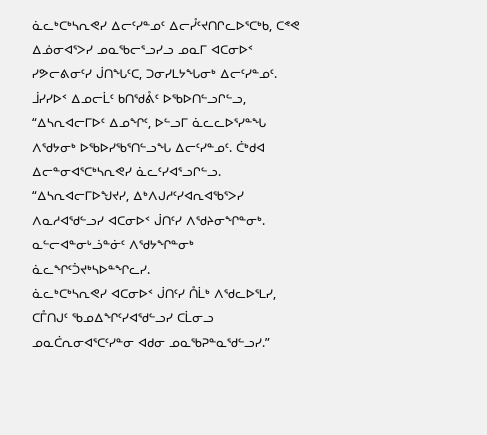ᓈᓚᒃᑕᒃᓴᕆᕙᓯ ᐃᓕᑦᓯᓐᓄᑦ ᐃᓕᓮᑦᔪᑎᒋᓚᐅᕐᑕᒃᑲ, ᑕᕝᕙ ᐃᓅᓂᐊᕐᐳᓯ ᓄᓇᖃᓕᕐᓗᓯᓗ ᓄᓇᒥ ᐊᑕᓂᐅᑉ ᓯᕗᓕᕕᓂᑦᓯ ᒎᑎᖓᑦᑕ, ᑐᓂᓯᒪᔭᖓᓂᒃ ᐃᓕᑦᓯᓐᓄᑦ.
ᒨᓯᓯᐅᑉ ᐃᓄᓕᒫᑦ ᑲᑎᖁᕔᑦ ᐅᖃᐅᑎᓪᓗᒋᓪᓗ, “ᐃᓴᕆᐊᓕᒥᐅᑦ ᐃᓄᖏᑦ, ᐅᓪᓗᒥ ᓈᓚᓚᐅᕐᓯᓐᖓ ᐱᖁᔭᓂᒃ ᐅᖃᐅᓯᖃᕐᑎᓪᓗᖓ ᐃᓕᑦᓯᓐᓄᑦ. ᑖᒃᑯᐊ ᐃᓕᓐᓂᐊᕐᑕᒃᓴᕆᕙᓯ ᓈᓚᑦᓯᐊᕐᓗᒋᓪᓗ.
“ᐃᓴᕆᐊᓕᒥᐅᖑᔪᓯ, ᐃᒃᐱᒍᓱᑦᓯᐊᕆᐊᖃᕐᐳᓯ ᐱᓇᓱᐊᖁᓪᓗᓯ ᐊᑕᓂᐅᑉ ᒎᑎᑦᓯ ᐱᖁᔨᓂᖏᓐᓂᒃ. ᓇᓪᓕᐊᓐᓂᒡᓘᓐᓃᑦ ᐱᖁᔭᖏᓐᓂᒃ ᓈᓚᖏᑦᑑᔪᒃᓴᐅᓐᖏᓚᓯ.
ᓈᓚᒃᑕᒃᓴᕆᕙᓯ ᐊᑕᓂᐅᑉ ᒎᑎᑦᓯ ᑍᒫᒃ ᐱᖁᓚᐅᕐᒪᓯ, ᑕᒤᑎᒍᑦ ᖃᓄᐃᖏᑦᓯᐊᖁᓪᓗᓯ ᑕᒫᓂᓗ ᓄᓇᑖᕆᓂᐊᕐᑕᑦᓯᓐᓂ ᐊᑯᓂ ᓄᓇᖃᕈᓐᓇᖁᓪᓗᓯ.”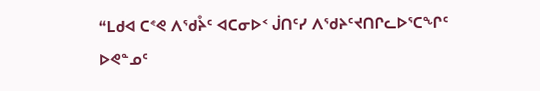“ᒪᑯᐊ ᑕᕝᕙ ᐱᖁᔧᑦ ᐊᑕᓂᐅᑉ ᒎᑎᑦᓯ ᐱᖁᔨᑦᔪᑎᒋᓚᐅᕐᑕᖏᑦ ᐅᕙᓐᓄᑦ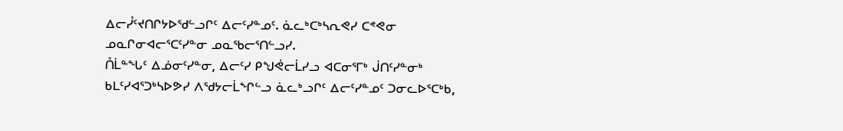ᐃᓕᓮᑦᔪᑎᒋᔭᐅᖁᓪᓗᒋᑦ ᐃᓕᑦᓯᓐᓄᑦ. ᓈᓚᒃᑕᒃᓴᕆᕙᓯ ᑕᕝᕙᓂ ᓄᓇᒋᓂᐊᓕᕐᑕᑦᓯᓐᓂ ᓄᓇᖃᓕᕐᑎᓪᓗᓯ.
ᑍᒫᓐᖓᑦ ᐃᓅᓂᑦᓯᓐᓂ, ᐃᓕᑦᓯ ᑭᖑᕚᓕᒫᓯᓗ ᐊᑕᓂᕐᒥᒃ ᒎᑎᑦᓯᓐᓂᒃ ᑲᒪᑦᓯᐊᕐᑐᒃᓴᐅᕗᓯ ᐱᖁᔭᓕᒫᖏᓪᓗ ᓈᓚᒃᓗᒋᑦ ᐃᓕᑦᓯᓐᓄᑦ ᑐᓂᓚᐅᕐᑕᒃᑲ,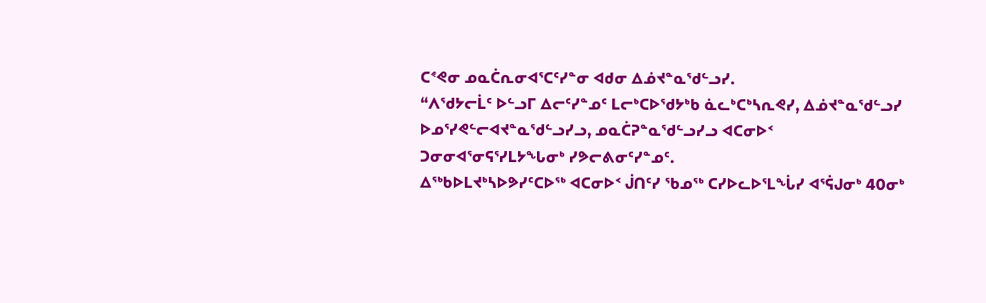ᑕᕝᕙᓂ ᓄᓇᑖᕆᓂᐊᕐᑕᑦᓯᓐᓂ ᐊᑯᓂ ᐃᓅᔪᓐᓇᖁᓪᓗᓯ.
“ᐱᖁᔭᓕᒫᑦ ᐅᓪᓗᒥ ᐃᓕᑦᓯᓐᓄᑦ ᒪᓕᒃᑕᐅᖁᔭᒃᑲ ᓈᓚᒃᑕᒃᓴᕆᕙᓯ, ᐃᓅᔪᓐᓇᖁᓪᓗᓯ ᐅᓄᕐᓯᕙᓪᓕᐊᔪᓐᓇᖁᓪᓗᓯᓗ, ᓄᓇᑖᕈᓐᓇᖁᓪᓗᓯᓗ ᐊᑕᓂᐅᑉ ᑐᓂᓂᐊᕐᓂᕋᕐᓯᒪᔭᖓᓂᒃ ᓯᕗᓕᕕᓂᑦᓯᓐᓄᑦ.
ᐃᖅᑲᐅᒪᔪᒃᓴᐅᕗᓯᑦᑕᐅᖅ ᐊᑕᓂᐅᑉ ᒎᑎᑦᓯ ᖃᓄᖅ ᑕᓯᐅᓚᐅᕐᒪᖔᓯ ᐊᕐᕌᒍᓂᒃ 40ᓂᒃ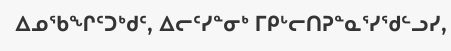ᐃᓄᖃᖏᑦᑐᒃᑯᑦ, ᐃᓕᑦᓯᓐᓂᒃ ᒥᑭᒡᓕᑎᕈᓐᓇᕐᓯᖁᓪᓗᓯ,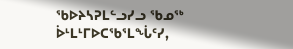ᖃᐅᔨᓴᕈᒪᓪᓗᓯᓗ ᖃᓄᖅ ᐆᒻᒪᒻᒥᐅᑕᖃᕐᒪᖔᑦᓯ,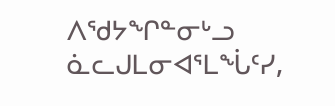ᐱᖁᔭᖏᓐᓂᒡᓗ ᓈᓚᒍᒪᓂᐊᕐᒪᖔᑦᓯ,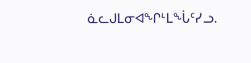ᓈᓚᒍᒪᓂᐊᖏᒻᒪᖔᑦᓯᓗ.